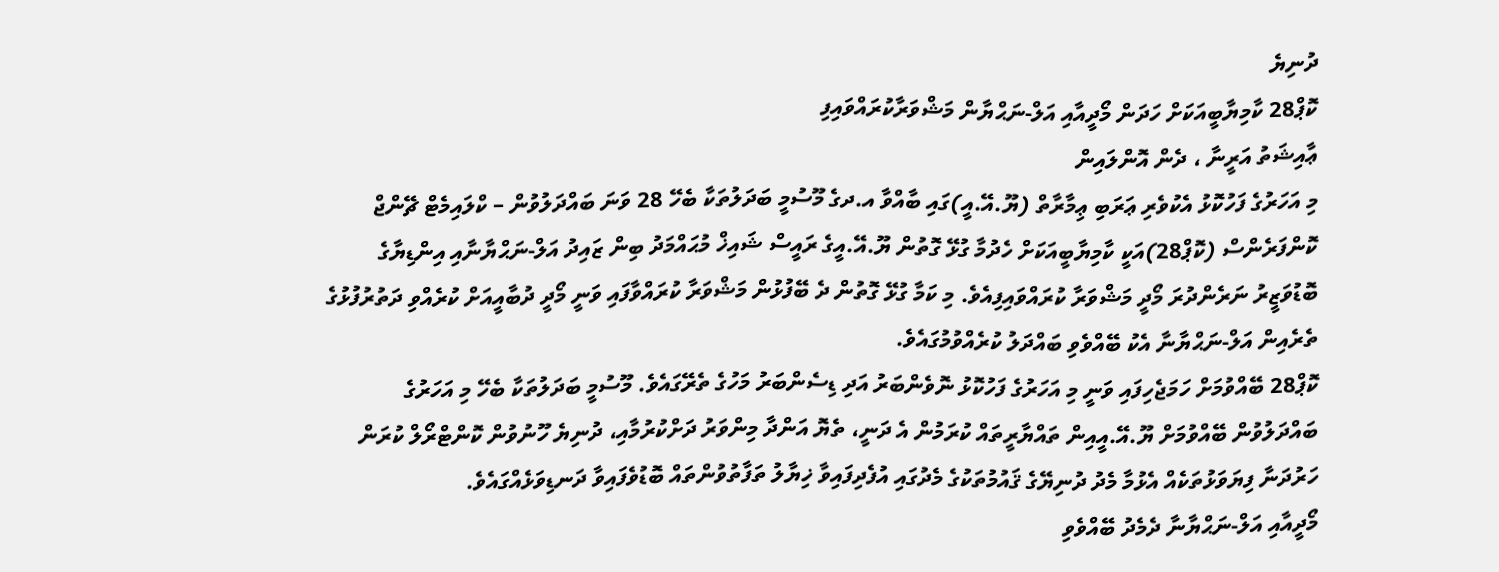ދުނިޔެ
ކޮޕް28 ކާމިޔާބީއަކަށް ހަދަން މޯދީއާއި އަލް-ނަޙްޔާން މަޝްވަރާކުރައްވައިފި
ޢާއިޝަތު އަރީނާ ، ދެން އޮންލައިން
މި އަހަރުގެ ފަހުކޮޅު އެކުވެރި ޢަރަބި ޢިމާރާތް (ޔޫ.އޭ.އީ)ގައި ބާއްވާ އ.ދގެ މޫސުމީ ބަދަލުތަކާ ބެހޭ 28 ވަނަ ބައްދަލުވުން – ކްލައިމެޓް ޗޭންޖް ކޮންފަރެންސް (ކޮޕް28)އަކީ ކާމިޔާބީއަކަށް ހެދުމާ ގުޅޭ ގޮތުން ޔޫ.އޭ.އީގެ ރައީސް ޝައިޚް މުޙައްމަދު ބިން ޒައިދު އަލް-ނަޙްޔާނާއި އިންޑިޔާގެ ބޮޑުވަޒީރު ނަރެންދުރަ މޯދީ މަޝްވަރާ ކުރައްވައިފިއެވެ. މި ކަމާ ގުޅޭ ގޮތުން ދެ ބޭފުޅުން މަޝްވަރާ ކުރައްވާފައި ވަނީ މޯދީ ދުބާއީއަށް ކުރެއްވި ދަތުރުފުޅުގެ ތެރެއިން އަލް-ނަޙްޔާނާ އެކު ބޭއްވެވި ބައްދަލު ކުރެއްވުމުގައެވެ.
ކޮޕް28 ބޭއްވުމަށް ހަމަޖެހިފައި ވަނީ މި އަހަރުގެ ފަހުކޮޅު ނޮވެންބަރު އަދި ޑިސެންބަރު މަހުގެ ތެރޭގައެވެ. މޫސުމީ ބަދަލުތަކާ ބެހޭ މި އަހަރުގެ ބައްދަލުވުން ބޭއްވުމަށް ޔޫ.އޭ.އީއިން ތައްޔާރީތައް ކުރަމުން އެ ދަނީ، ތެޔޮ އަންދާ މިންވަރު ދަށްކުރުމާއި، ދުނިޔެ ހޫނުވުން ކޮންޓްރޯލް ކުރަން ހަރުދަނާ ފިޔަވަޅުތަކެއް އެޅުމާ މެދު ދުނިޔޭގެ ޤައުމުތަކުގެ މެދުގައި އުފެދިފައިވާ ޚިޔާލު ތަފާތުވުންތައް ބޮޑުވެފައިވާ ދަނޑިވަޅެއްގައެވެ.
މޯދީއާއި އަލް-ނަޙްޔާނާ ދެމެދު ބޭއްވެވި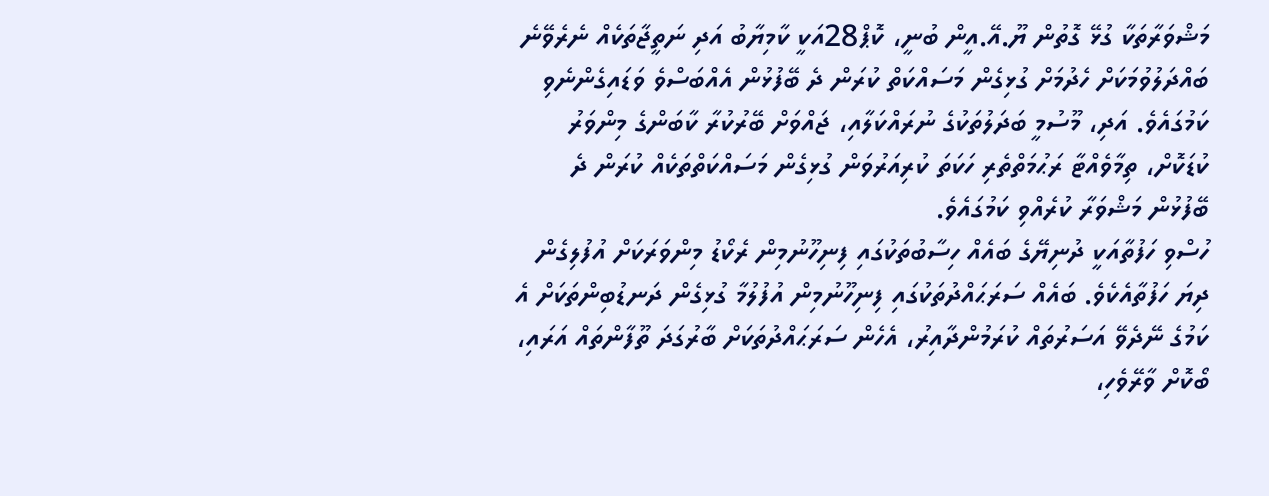މަޝްވަރާތަކާ ގުޅޭ ގޮތުން ޔޫ.އޭ.އީން ބުނީ، ކޮޕް28އަކީ ކާމިޔާބު އަދި ނަތީޖާތަކެއް ނެރެވޭނެ ބައްދަލުވުމަކަށް ހެދުމަށް ގުޅިގެން މަސައްކަތް ކުރަން ދެ ބޭފުޅުން އެއްބަސްވެ ވަޑައިގެންނެވި ކަމުގައެވެ. އަދި، މޫސުމީ ބަދަލުތަކުގެ ނުރައްކަލާއި، ޖައްވަށް ބޭރުކުރާ ކާބަންގެ މިންވަރު ކުޑަކޮށް، ތިމާވެއްޓާ ރަޙުމަތްތެރި ހަކަތަ ކުރިއަރުވަން ގުޅިގެން މަސައްކަތްތަކެއް ކުރަން ދެ ބޭފުޅުން މަޝްވަރާ ކުރެއްވި ކަމުގައެވެ.
ހުސްވި ހަފުތާއަކީ ދުނިޔޭގެ ބައެއް ހިސާބުތަކުގައި ފިނިހޫނުމިން ރެކޯޑު މިންވަރަކަށް އުފުލިގެން ދިޔަ ހަފުތާއެކެވެ. ބައެއް ސަރަޙައްދުތަކުގައި ފިނިހޫނުމިން އުފުލުމާ ގުޅިގެން ދަނޑުބިންތަކަށް އެ ކަމުގެ ނޭދެވޭ އަސަރުތައް ކުރަމުންދާއިރު، އެހެން ސަރަޙައްދުތަކަށް ބާރުގަދަ ތޫފާންތައް އަރައި، ބޯކޮށް ވާރޭވެހި،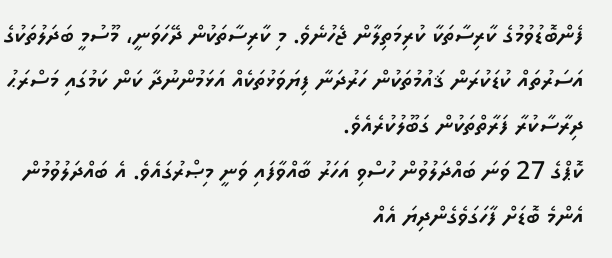ފެންބޮޑުވުމުގެ ކާރިސާތަކާ ކުރިމަތިލާން ޖެހުނެވެ. މި ކާރިސާތަކުން ދޭހަވަނީ، މޫސުމީ ބަދަލުތަކުގެ އަސަރުތައް ކުޑަކުރަން ޤައުމުތަކުން ހަރުދަނާ ފިޔަވަޅުތަކެއް އަޅަމުންނުދާ ކަން ކަމުގައި މަސްރަޙު ދިރާސާކުރާ ފަރާތްތަކުން ގަބޫލުކުރެއެވެ.
ކޮޕްގެ 27 ވަނަ ބައްދަލުވުން ހުސްވި އަހަރު ބާއްވާފައި ވަނީ މިޞްރުގައެވެ. އެ ބައްދަލުވުމުން އެންމެ ބޮޑަށް ފާހަގަވެގެންދިޔަ އެއް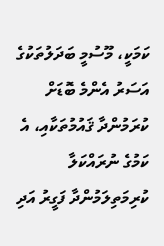ކަމަކީ، މޫސުމީ ބަދަލުތަކުގެ އަސަރު އެންމެ ބޮޑަށް ކުރަމުންދާ ޤައުމުތަކާއި، އެ ކަމުގެ ނުރައްކަލާ ކުރިމަތިލަމުންދާ ފަގީރު އަދި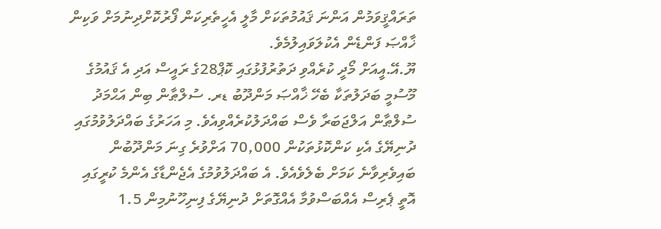ތަރައްޤީވަމުން އަންނަ ޤައުމުތަކަށް މާލީ އެހީތެރިކަން ފޯރުކޮށްދިނުމަށް ވަކިން ޚާއްޞަ ފަންޑެން އެކުލަވައިލުމެވެ.
ޔޫ.އޭ.އީއަށް މޯދީ ކުރެއްވި ދަތުރުފުޅުގައި ކޮޕް28ގެ ރައީސް އަދި އެ ޤައުމުގެ މޫސުމީ ބަދަލުތަކާ ބެހޭ ޚާއްޞަ މަންދޫބު ޑރ. ސުލްޠާން ބިން އަޙްމަދު ސުލްޠާން އަލްޖަބަރާ ވެސް ބައްދަލުކުރެއްވިއެވެ. މި އަހަރުގެ ބައްދަލުވުމުގައި ދުނިޔޭގެ އެކި ކަންކޮޅުތަކުން 70,000 އަށްވުރެ ގިނަ މަންދޫބުން ބައިވެރިވާނެ ކަމަށް ބެލެވެއެވެ. އެ ބައްދަލުވުމުގެ އެޖެންޑާގެ އެންމެ ކުރީގައި އޮތީ ޕެރިސް އެއްބަސްވުމާ އެއްގޮތަށް ދުނިޔޭގެ ފިނިހޫނުމިން 1.5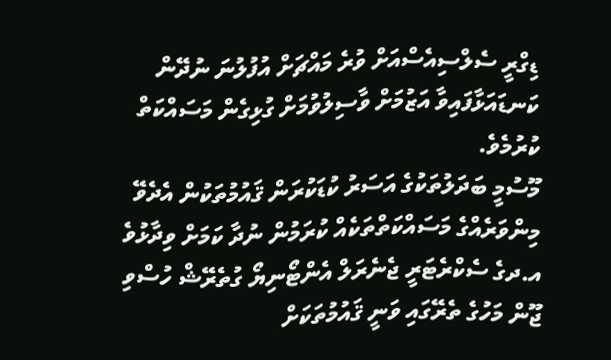ޑިގްރީ ސެލްސިއެސްއަށް ވުރެ މައްޗަށް އުފުލުނަ ނުދޭން ކަނޑައަޅާފައިވާ އަޒުމަށް ވާސިލުވުމަށް ގުޅިގެން މަސައްކަތް ކުރުމެވެ.
މޫސުމީ ބަދަލުތަކުގެ އަސަރު ކުޑަކުރަން ޤައުމުތަކުން އެދެވޭ މިންވަރެއްގެ މަސައްކަތްތަކެއް ކުރަމުން ނުދާ ކަމަށް ވިދާޅުވެ އ.ދގެ ސެކްރެޓަރީ ޖެނެރަލް އެންޓޯނިޔޯ ގުތެރޭޝް ހުސްވި ޖޫން މަހުގެ ތެރޭގައި ވަނީ ޤައުމުތަކަށް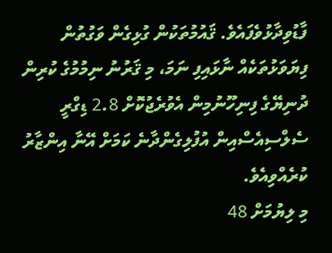ފާޑުވިދާޅުވެފައެވެ. ޤައުމުތަކުން ގުޅިގެން ވަގުތުން ފިޔަވަޅުތަކެއް ނާޅައިފި ނަމަ، މި ޤަރުނު ނިމުމުގެ ކުރިން ދުނިޔޭގެ ފިނިހޫނުމިން އެވުރެޖުކޮށް 2.8 ޑިގްރީ ސެލްސިއެސްއިން އުފުލިގެންދާނެ ކަމަށް އޭނާ އިންޒާރު ކުރެއްވިއެވެ.
މި ލިޔުމަށް 48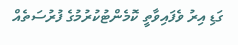ގަޑި އިރު ވެފައިވާތީ ކޮމެންޓުކުރުމުގެ ފުރުސަތެއް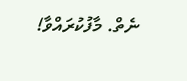ނެތް. މާފުކުރައްވާ!